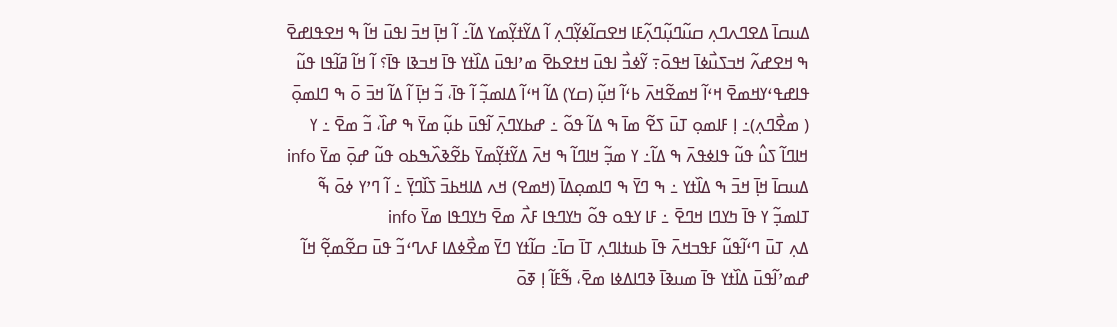ߡߎߛߊ߫ ߡߐߣߍߣߍ߲ ߛߎ߬ߣߎ߲߬ߣߍ߲߬ߓߊ ߞߐߛߊ߬ߦߌ߲߬ߣߍ߲ ߊ߬ ߡߌ߬ߙߌ߲߬ߘߌ ߡߊ߬߸ ߊ߬ ߞߊ߲߫ ߞߏ߫ ߊߟߎ߫ ߞߊ߬ ߒ ߞߐߟߊߝߐ߫ ߒ ߞߐߝߍ߬ ߞߏߖߎ߯ߦߊ߫ ߞߟߋ߫߹ ߌ߬ߦߏ߯ ߊߟߎ߫ ߞߙߐߕߐ߫ ߘߴߊߟߎ߫ ߡߊ߰ߙߌ ߟߊ߫ ߞߏߢߊ ߟߊ߫؟ ߊ߬ ߞߊ߬ ߥߊ߬ߟߊ ߟߎ߬ ߟߊߝߟߵߌߞߘߐ߫ ߞߵߊ߬ ߞߘߐ߬ߞߍ߫ ߕߵߊ߬ ߞߎ߲߬ (ߛߌ) ߡߊ߬ ߞߵߊ߬ ߡߊߘߏ߲߬ ߊ߬ ߟߊ߫، ߏ߬ ߞߊ߲߫ ߊ߬ ߡߊ߬ ߞߏ߫ ߋ߫ ߒ ߣߊߘߋ߲߫ ( ߘߐ߯ߣߍ߲)߸ ߊ߲ ߓߊߘߋ߲ ߠߎ߫ ߖߐ߬ ߘߊ߫ ߒ ߡߊ߬ ߟߋ߬ ߸ ߝߕߌߣߍ߲߫ ߊ߬ߟߎ߫ ߕߎ߲߬ ߘߌ߫ ߒ ߝߊ߰، ߏ߬ ߘߐ߫ ߸ ߌ ߞߊߣߊ߬ ߖߎ߮ ߟߎ߬ ߟߊߦߟߍ߫ ߒ ߡߊ߬߸ ߌ ߘߏ߲߬ ߞߊߣߊ߬ ߒ ߞߍ߫ ߡߌ߬ߙߌ߲߬ߘߌ߫ ߕߐ߬ߢߍ߰ߒߕߋ ߟߎ߬ ߝߋ߲߫ ߘߌ߫ info
ߡߎߛߊ߫ ߞߊ߲߫ ߞߏ߫ ߒ ߡߊ߰ߙߌ ߸ ߒ ߣߌ߫ ߒ ߣߊߘߋ߲ߡߊ߫ (ߞߘߐ) ߞߍ ߡߊߞߕߏ߫ ߖߊ߰ߣߌ߲߫ ߸ ߊ߬ ߣߴߌ ߦߋ߫ ߒ߬ ߠߊߘߏ߲߬ ߌ ߟߊ߫ ߤߌߣߊ ߞߣߐ߫ ߸ ߓߊ ߌߟߋ ߟߋ߬ ߤߌߣߟߊ ߓߍ߯ ߘߐ߫ ߤߌߣߟߊ ߘߌ߫ info
ߡߍ߲ ߠߎ߫ ߣߵߊ߬ߟߎ߬ ߓߟߏߞߍ߫ ߟߊ߫ ߕߎߙߊߣߍ߲ ߠߊ߫ ߛߊ߫߸ ߛߊ߬ߙߌ ߣߌ߫ ߘߐ߯ߦߡߊ ߓߍߣߵߏ߬ ߟߎ߫ ߛߐ߬ߘߐ߲߬ ߞߊ߬ ߝߘߴߊ߬ߟߎ߫ ߡߊ߰ߙߌ ߟߊ߫ ߘߎߢߊ߫ ߢߣߊߡߦߊ ߘߐ߫، ߒ߬ߓߊ߬ ߊ߲ ߧߋ߫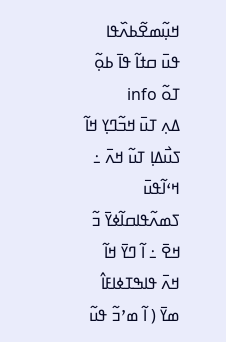ߞߎ߲߬ߘߐ߬ߕߍ߰ߟߊ ߟߎ߫ ߛߙߊ߬ ߟߊ߫ ߕߋ߲߬ ߠߋ߬ info
ߡߍ߲ ߠߎ߫ ߞߏ߬ߣߌ߲ ߞߊ߬ ߖߎ߯ߡߊ߲ ߠߎ߬ ߞߍ߫ ߸ ߞߵߊ߬ߟߎ߫ ߖߘߍ߬ߟߊߛߊ߬ߦߌ߫ ߏ߬ ߞߐ߫ ߸ ߊ߬ ߣߌ߫ ߞߊ߬ ߞߍ߫ ߟߊߒߠߦߊߓߊ߮ ߘߌ߫ ( ߊ߬ ߘߴߏ߬ ߟߎ߬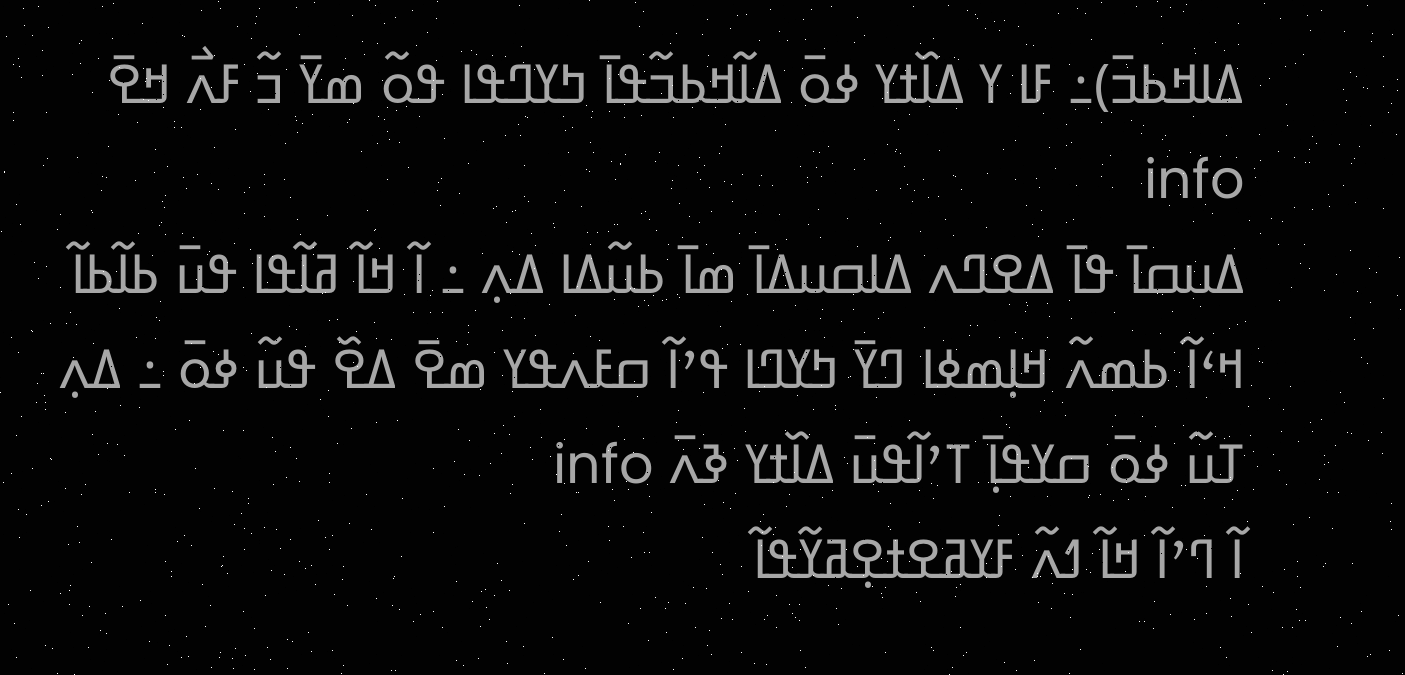ߡߊߞߕߏ߫)߸ ߓߊ ߌ ߡߊ߰ߙߌ ߦߋ߫ ߡߊ߬ߞߕߏ߬ߟߊ߫ ߤߌߣߟߊ ߟߋ߬ ߘߌ߫ ߏ߬ ߓߍ߯ ߞߐ߫ info
ߡߎߛߊ߫ ߟߊ߫ ߡߐߣߍ ߡߊߛߎߡߊ߫ ߘߊ߫ ߕߎ߬ߡߊ ߡߍ߲ ߸ ߊ߬ ߞߊ߬ ߥߊ߬ߟߊ ߟߎ߫ ߕߊ߬ߕߊ߬ ߞߵߊ߬ ߕߘߍ߬ ߞߊ߲ߘߦߊ ߣߌ߫ ߤߌߣߊ ߟߴߊ߬ ߛߓߍߟߌ ߘߐ߫ ߡߐ߰ ߟߎ߬ ߦߋ߫ ߸ ߡߍ߲ ߠߎ߬ ߦߋ߫ ߛߌߟߊ߲߫ ߠߴߊ߬ߟߎ߫ ߡߊ߰ߙߌ ߢߍ߫ info
ߊ߬ ߣߴߊ߬ ߞߊ߬ ߗߍ߬ ߓߌߥߐߙߐ߲ߥߌ߬ߟߊ߬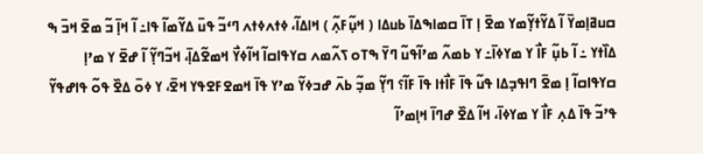ߛߎߥߊ߲ߘߌ߫ ߊ߬ ߡߌ߬ߙߌ߲߬ߘߌ ߘߐ߫ ߊ߲ ߠߊ߫ ߛߘߊߒߡߊ߫ ߕߎߡߊ ( ߞߎ߲߬ߓߍ߲߬ ) ߞߊߡߊ߬، ߦߙߍߦߙߍ ߣߵߏ߬ ߟߎ߫ ߡߌ߬ߘߊ߬ ߟߊ߸ ߊ߬ ߞߊ߲߫ ߏ߬ ߘߐ߫ ߞߏ߫ ߒ ߡߊ߰ߙߌ ߸ ߊ߬ ߕߎ߲߬ ߓߊ߯ ߌ ߘߌߦߊ߫߸ ߌ ߕߘߍ߬ ߘߴߊ߬ߟߎ߬ ߣߌ߫ ߒߠߋ ߖߍ߬ߘߍ ߛߌߟߊߛߊ߬ ߞߊ߬ߦߌ߯ ߞߘߐ߬ߡߊ߲߫، ߞߏ߬ߣߌ߲߬ ߊ߬ ߝߐ߫ ߌ ߘߴߊ߲ ߛߌߟߊߛߊ߬ ߊ߲ ߘߐ߫ ߣߊߟߏ߲ߡߊ ߟߎ߬ ߟߊ߫ ߓߊ߯ߙߊ ߟߊ߫ ߓߊ߬؟ ߣߌ߲߬ ߘߏ߲߬ ߕߍ߫ ߝߏߦߌ߬ ߘߴߌ ߟߊ߫ ߞߘߐߓߐߟߌ ߞߐ߫، ߌ ߦߋ߫ ߡߐ߰ ߟߋ߬ ߟߊߝߟߌ߬ ߟߴߏ߬ ߟߊ߫ ߡߍ߲ ߓߊ߯ ߌ ߘߌߦߊ߫، ߞߊ߬ ߡߐ߰ ߝߣߊ߫ ߞߊ߲ߘߴߊ߬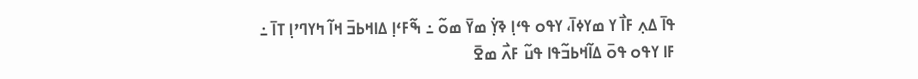ߟߊ߫ ߡߍ߲ ߓߊ߯ ߌ ߘߌߦߊ߫، ߌߟߋ ߟߵߊ߲ ߢߌ߲߭ ߘߌ߫ ߘߋ߬ ߸ ߒ߬ߓߵߊ߲ ߡߊߞߕߏ߫ ߞߊ߬ ߤߌߣߴߊ߲ ߠߊ߫ ߸ ߓߊ ߌߟߋ ߟߋ߫ ߡߊ߬ߞߕߏ߬ߟߊ ߟߎ߬ ߓߍ߯ ߘߐ߫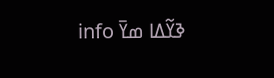ߢߌ߬ߡߊ ߘߌ߫ info